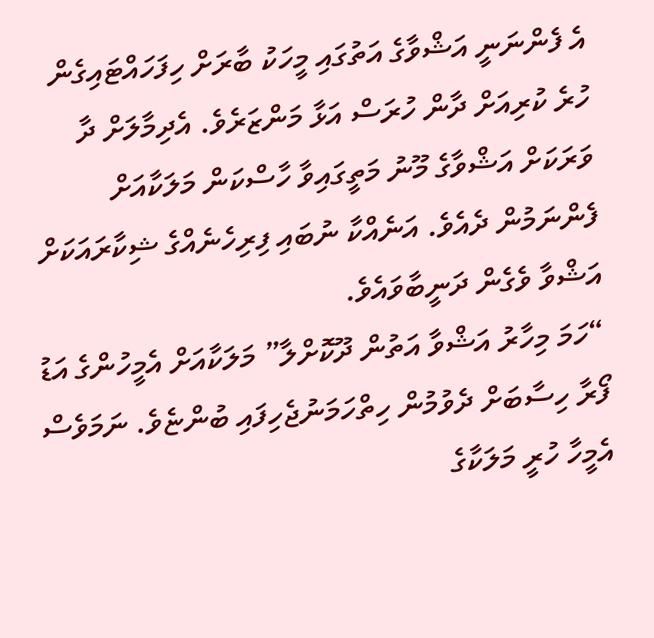އެ ފެންނަނީ އަޝްވާގެ އަތުގައި މީހަކު ބާރަށް ހިފަހައްޓައިގެން ހުރެ ކުރިއަށް ދާން ހުރަސް އަޅާ މަންޒަރެވެ. އެދިމާލަށް ދާ ވަރަކަށް އަޝްވާގެ މޫނު މަތީގައިވާ ހާސްކަން މަލަކާއަށް ފެންނަމުން ދެއެވެ. އަނެއްކާ ނުބައި ފިރިހެނެއްގެ ޝިކާރައަކަށް އަޝްވާ ވެގެން ދަނީބާވައެވެ.
“ހަމަ މިހާރު އަޝްވާ އަތުން ދޫކޮށްލާ” މަލަކާއަށް އެމީހުންގެ އަޑު ފޯރާ ހިސާބަށް ދެވުމުން ހިތްހަމަނުޖެހިފައި ބުންޏެވެ. ނަމަވެސް އެމީހާ ހުރީ މަލަކާގެ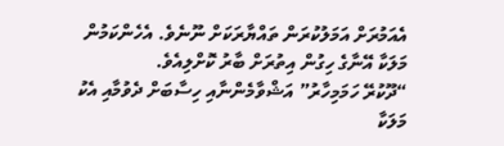އެއަމުރަށް އަމަލުކުރަން ތައްޔާރަކަށް ނޫނެވެ. އެހެންކަމުން މަލަކާ އޭނާގެ ހިގުން އިތުރަށް ބާރު ކޮށްލިއެވެ.
“ދޫކުރޭ ހަމަމިހާރު” އަޝްވާމެންނާއި ހިސާބަށް ދެވުމާއި އެކު މަލަކާ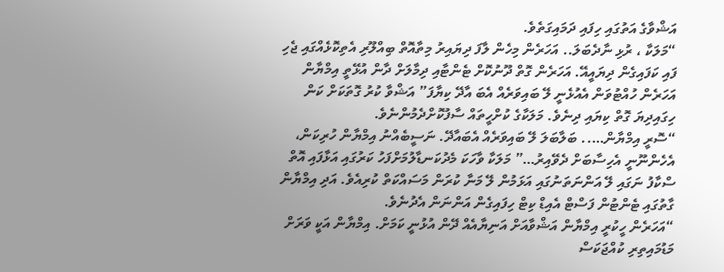އަޝްވާގެ އަތުގައި ހިފައި ދަމައިގަތެވެ.
“މަލަކާ ، ރުޅި ނާދެބަލަ.. އަހަރެން މިހެން ލާފަ ދިޔައިރު މިތާއޮތް ބިއްލޫރި އެތިކޮޅެއްގައި ޖެހި ފައި ކަފައިގެން ދިޔައީއޭ. އަހަރެން ގޮތް ދޫނުކޮށް ޓެންޓާއި ދިމާލަށް ދާން އުޅޭތީ އިމްޔާން އަހަރެން ހުއްޓުވަން އެއުޅެނީ ލޭ ބައިވަރެއް އެބަ އާދޭ ކިޔާފަ” އަޝްވާ ކުރު ގޮތަކަށް ކަން ހިގައިދިޔަ ގޮތް ކިޔައި ދިނެވެ. މަލަކާގެ ކުށްހީތައް ސާފުކޮށްދެމުންނެވެ.
“ސޮރީ އިމްޔާން….. ބަލާބަލަ ލޭ ބައިވަރެއް އެބައާދޭ. ނަސީބެއްނު އިމްޔާން ހުރިކަން، އެހެންނޫނީ އެހިސާބަށް ދެވޭއިރު…” މަލަކާ ވާހަކަ މެދުކަނޑާލުމަށްފަހު ކަރުގައި އަޅާފައި އޮތް ސްކާފު ނަގައި ލޭ އަންނަތަނުގައި އަޅަމުން ލޭ މަނާ ކުރަން މަސައްކަތް ކުރިއެވެ. އަދި އިމްޔާން ގާތުގައި ޓެންޓުން ފަސްޓް އެއިޑް ކިޓް ހިފައިގެން އަންނަން އެދުނެވެ.
“އަހަރެން ހީކުރީ އިމްޔާން އަޝްވާއަށް އަނިޔާއެއް ދޭން އުޅުނީ ކަމަށް. އިމްޔާން އަކީ ވަރަށް މަޑުމައިތިރި ކުއްޖަކަސް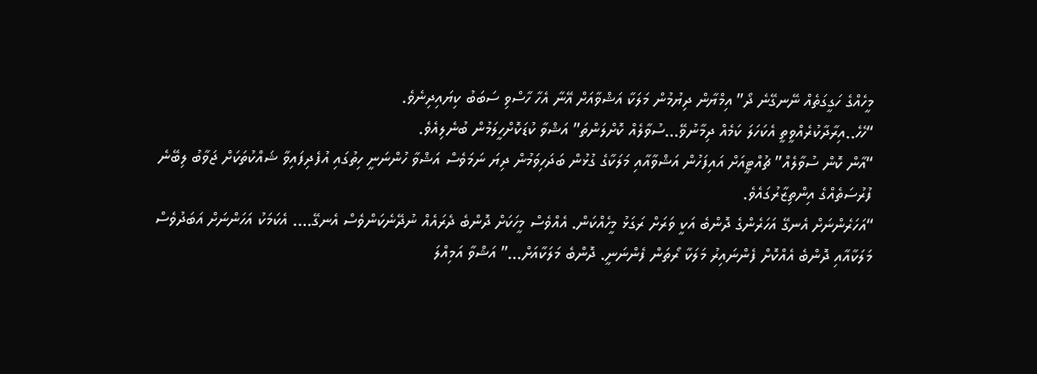މީހެއްގެ ހަގީގަތެއް ނޭނގޭނެ ދޯ” އިމްޔާން ދިޔުމުން މަލަކާ އަޝްވާއަށް އޭނާ އެހާ ހާސްވި ސަބަބު ކިޔައިދިނެވެ.
“ހެހެ..އިރާދާކުރެއްވީތީ އެކަހަލަ ކަމެއް ދިމާނުވޭ…ސުވާލެއް ކޮށްލަންތަ” އަޝްވާ ކުޑަކޮށްހީލަމުން ބުނެލިއެވެ.
“އާން ކޮން ސުވާލެއް” ޗުއްޓީއަށް އައިފަހުން އަޝްވާއާއި މަލަކާގެ ގުޅުން ބަދަހިވަމުން ދިޔަ ނަމަވެސް އަޝްވާ ހުންނަނީ ހިތުގައި އުފެދިފައިވާ ޝައްކުތަކަށް ޖަވާބު ލިބޭނެ ފުރުސަތެއްގެ އިންތިޒާރުގައެވެ.
“އަހަރެންނަށް އެނގޭ އަހަރެންގެ ދޮންބެ އަކީ ވަރަށް ރަގަޅު މީހެއްކަން. އެއްވެސް މީހަކަށް ދޮންބެ ދެރައެއް ނުދޭނެކަންވެސް އެނގޭ…. އެކަމަކު އަހަންނަށް އަބަދުވެސް މަލަކާއާއި ދޮންބެ އެއްކޮށް ފެންނައިރު މަލަކާ ރޯތަން ފެންނަނީ. ދޮންބެ މަލަކާއަށް…” އަޝްވާ އަމިއްލަ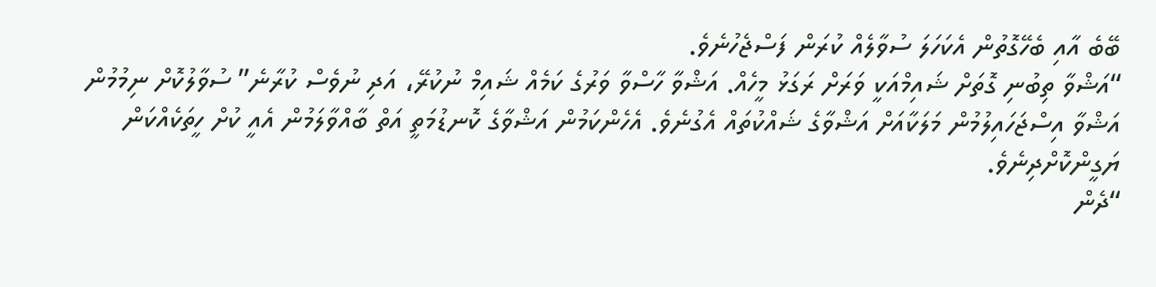ބޭބެ އާއި ބެހޭގޮތުން އެކަހަލަ ސުވާލެއް ކުރަން ފަސްޖެހުނެވެ.
“އަޝްވާ ތިބުނި ގޮތަށް ޝައިމްއަކީ ވަރަށް ރަގަޅު މީހެއް. އަޝްވާ ހާސްވާ ވަރުގެ ކަމެއް ޝައިމް ނުކުރޭ، އަދި ނުވެސް ކުރާނެ” ސުވާލުކޮށް ނިމުމުން އަޝްވާ އިސްޖަހައިލުމުން މަލަކާއަށް އަޝްވާގެ ޝައްކުތައް އެގުނެވެ. އެހެންކަމުން އަޝްވާގެ ކޮނޑުމަތީ އަތް ބާއްވާލަމުން އެއީ ކުށް ހީތަކެއްކަން ޔަގީންކޮށްދިނެވެ.
“ދެން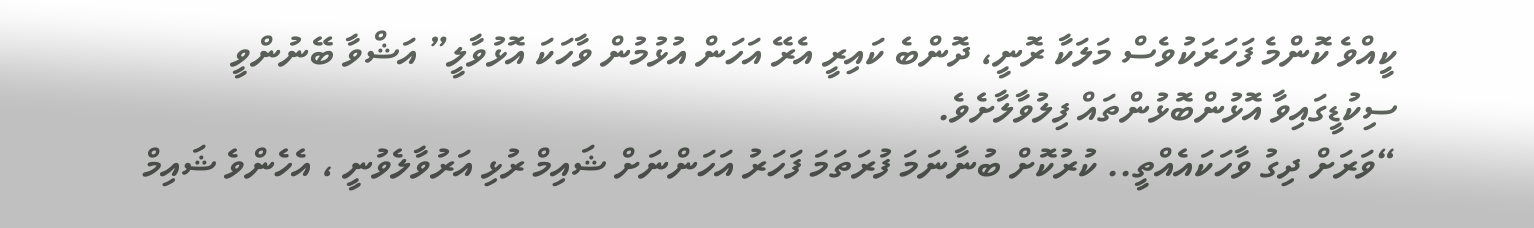ކީއްވެ ކޮންމެ ފަހަރަކުވެސް މަލަކާ ރޮނީ، ދޮންބެ ކައިރީ އެރޭ އަހަން އުޅުމުން ވާހަކަ އޮޅުވާލީ” އަޝްވާ ބޭނުންވީ ސިކުޑީގައިވާ އޮޅުންބޮޅުންތައް ފިލުވާލާށެވެ.
“ވަރަށް ދިގު ވާހަކައެއްތީ.. ކުރުކޮށް ބުނާނަމަ ފުރަތަމަ ފަހަރު އަހަންނަށް ޝައިމް ރުޅި އަރުވާލެވުނީ ، އެހެންވެ ޝައިމް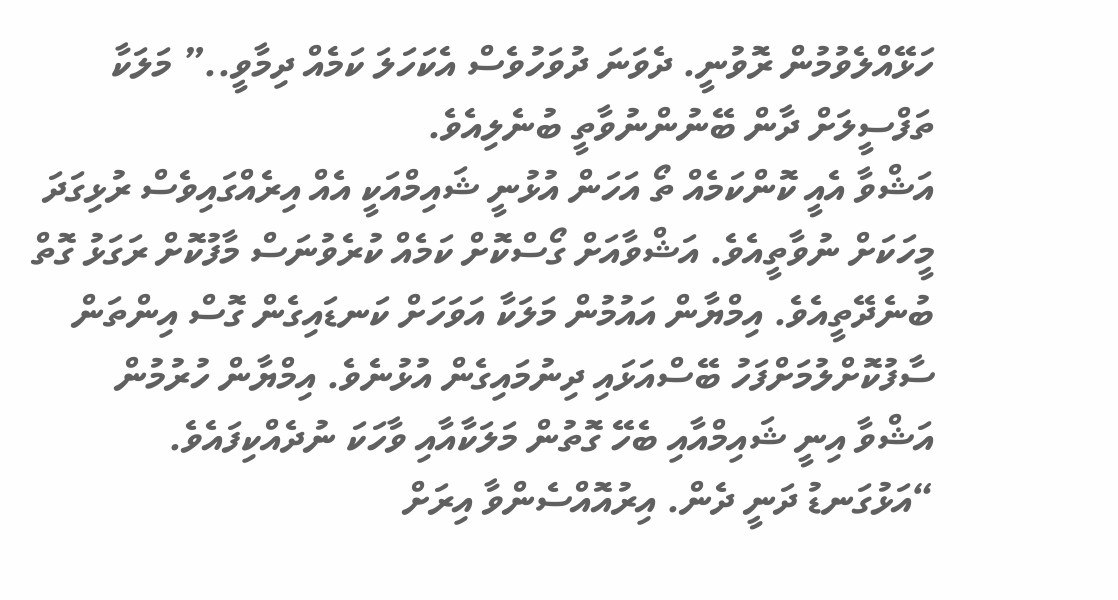ހަޅޭއްލެވުމުން ރޮވުނީ. ދެވަނަ ދުވަހުވެސް އެކަހަލަ ކަމެއް ދިމާވީ..” މަލަކާ ތަފްސީލަށް ދާން ބޭނުންނުވާތީ ބުނެލިއެވެ.
އަޝްވާ އެއީ ކޮންކަމެއް ތޯ އަހަން އުޅުނީ ޝައިމްއަކީ އެއް އިރެއްގައިވެސް ރުޅިގަދަ މީހަކަށް ނުވާތީއެވެ. އަޝްވާއަށް ގޯސްކޮށް ކަމެއް ކުރެވުނަސް މާފުކޮށް ރަގަޅު ގޮތް ބުނެދޭތީއެވެ. އިމްޔާން އައުމުން މަލަކާ އަވަހަށް ކަނޑައިގެން ގޮސް އިންތަން ސާފުކޮށްލުމަށްފަހު ބޭސްއަޅައި ދިނުމައިގެން އުޅުނެވެ. އިމްޔާން ހުރުމުން އަޝްވާ އިނީ ޝައިމްއާއި ބެހޭ ގޮތުން މަލަކާއާއި ވާހަކަ ނުދެއްކިފައެވެ.
“އަޅުގަނޑު ދަނީ ދެން. އިރުއޮއްސެންވާ އިރަށް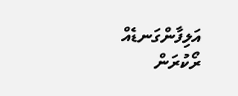އަލިފާންގަނޑެއް ރޯކުރަން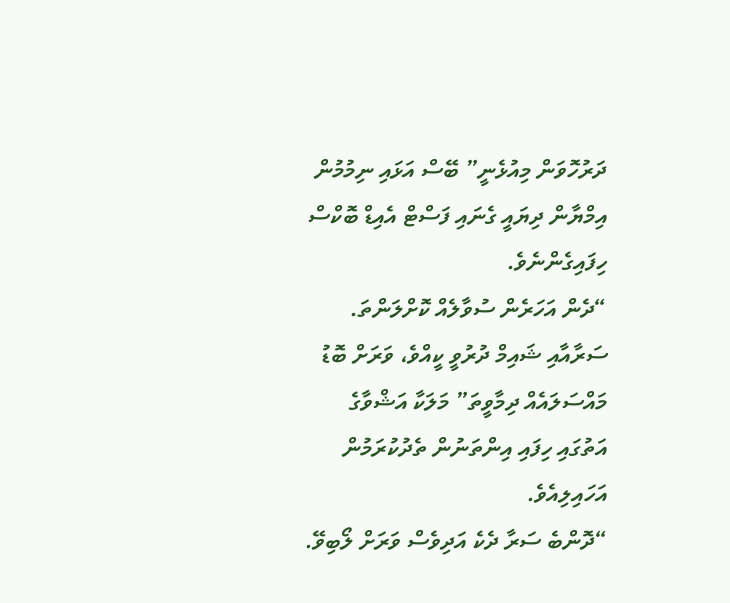ދަރުހޮވަން މިއުޅެނީ” ބޭސް އަޅައި ނިމުމުން އިމްޔާން ދިޔައީ ގެނައި ފަސްޓް އެއިޑް ބޮކްސް ހިފައިގެންނެވެ.
“ދެން އަހަރެން ސުވާލެއް ކޮށްލަންތަ. ސަރާއާއި ޝައިމް ދުރުވީ ކީއްވެ، ވަރަށް ބޮޑު މައްސަލައެއް ދިމާވީތަ” މަލަކާ އަޝްވާގެ އަތުގައި ހިފައި އިންތަނުން ތެދުކުރަމުން އަހައިލިއެވެ.
“ދޮންބެ ސަރާ ދެކެ އަދިވެސް ވަރަށް ލޯބިވޭ.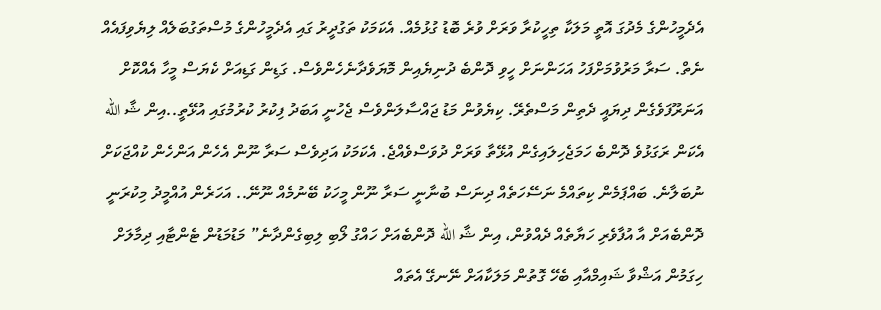އެދެމީހުންގެ މެދުގަ އޮތީ މަލަކާ ތިހީކުރާ ވަރަށް ވުރެ ބޮޑު ގުޅުމެއް. އެކަމަކު ތަގުދީރު ގައި އެދެމީހުންގެ މުސްތަގުބަލެއް ލިޔެވިފައެއް ނެތް. ސަރާ މަރުވުމަށްފަހު އަހަންނަށް ހީވި ދޮންބެ ދުނިޔެއިން މޮޔަވެދާނެހެންވެސް. ގަޑިން ގަޑިއަށް ކެޔަސް މީހާ އެއްކޮށް އަނަރޫފަވެގެން ދިޔައީ ދެތިން މަސްތެރޭ. ކިޔެވުން މަޑު ޖައްސާލަންވެސް ޖެހުނީ އަބަދު ފިކުރު ކުރުމުގައި އުޅޭތީ..އިން ޝާ الله އެކަން ރަގަޅުވެ ދޮންބެ ހަމަޖެހިލައިގެން އުޅޭތާ ވަރަށް ދުވަސްވެއްޖެ. އެކަމަކު އަދިވެސް ސަރާ ނޫން އެހެން އަންހެން ކުއްޖަކަށް ނުބަލާނެ. ބައްޕަމެން ކިތައްމެ ނަސޭހަތެއް ދިނަސް ބުނާނީ ސަރާ ނޫން މީހަކު ބޭނުމެއް ނޫނޭ.. އަހަރެން އުއްމީދު މިކުރަނީ ދޮންބެއަށް އާ އުފާވެރި ހަޔާތެއް ދެއްވުން، އިން ޝާ الله ދޮންބެއަށް ހައްގު ލޯބި ލިބިގެންދާނެ” މަޑުމަޑުން ޓެންޓާއި ދިމާލަށް ހިގަމުން އަޝްވާ ޝައިމްއާއި ބެހޭ ގޮތުން މަލަކާއަށް ނޭނގޭ އެތައް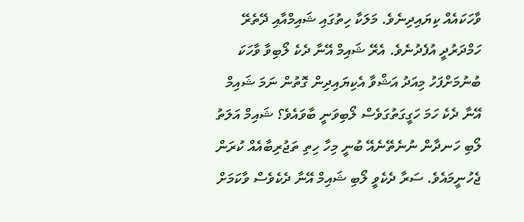ވާހަކައެއް ކިޔައިދިނެވެ. މަލަކާ ހިތުގައި ޝައިމްއާއި ދޭތެރޭ ހަމްދަރުދީ އުފެދުނެވެ. އެރޭ ޝައިމް އޭނާ ދެކެ ލޯބިވާ ވާހަކަ ބުނުމަށްފަހު މިއަދު އަޝްވާ އެކިޔައިދިން ގޮތުން ނަމަ ޝައިމް އޭނާ ދެކެ ހަމަ ހަގީގަތުގަވެސް ލޯބިވަނީ ބާވައެވެ؟ ޝައިމް އަލަތު ލޯބި ހަނދާން ނުނެތޭނެއޭ ބުނީ މިހާ ހިތި ތަޖުރިބާއެއް ކުރަން ޖެހުނީމައެވެ. ސަރާ ދެކެވީ ލޯބި ޝައިމް އޭނާ ދެކެވެސް ވާކަމަށް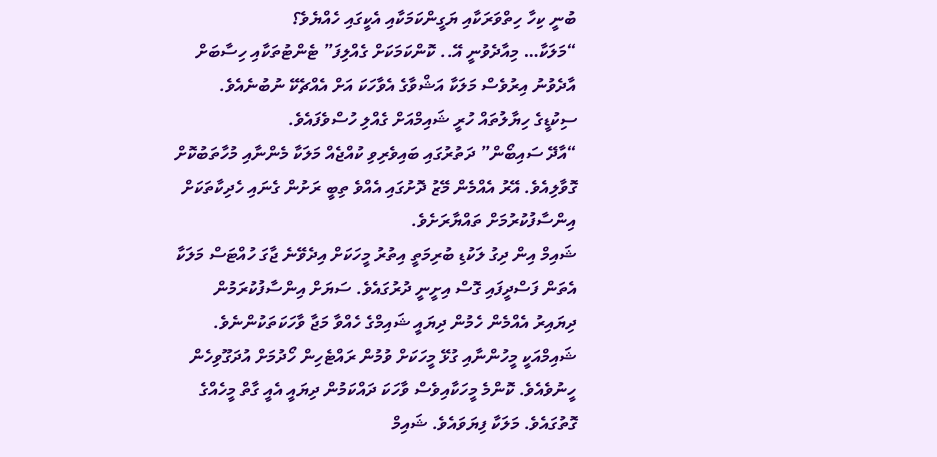ބުނީ ކިހާ ހިތްވަރަކާއި ޔަގީންކަމަކާއި އެކީގައި ހެއްޔެވެ؟
“މަލަކާ… މިއާދެވުނީ އޭ.. ކޮންކަމަކަށް ގެއްލިފަ” ޓެންޓުތަކާއި ހިސާބަށް އާދެވުނު އިރުވެސް މަލަކާ އަޝްވާގެ އެވާހަކަ އަށް އެއްޗެކޭ ނުބުނެއެވެ. ސިކުޑީގެ ހިޔާލުތައް ހުރީ ޝައިމްއަށް ގެއްލި ހުސްވެފައެވެ.
“އާދޭ ސައިބޯން” ދަތުރުގައި ބައިވެރިވި ކުއްޖެއް މަލަކާ މެންނާއި މުހާތަބުކޮށް ގޮވާލިއެވެ. އޭރު އެއްމެން މޭޒު ދޮށުގައި އެއްވެ ތިބީ ރަށުން ގެނައި ހެދިކާތަކަށް އިންސާފުކުރުމަށް ތައްޔާރަށެވެ.
ޝައިމް އިން ދިގު ލަކުޑި ބުރިމަތީ އިތުރު މީހަކަށް އިދެވޭނެ ޖާގަ ހުއްޓަސް މަލަކާ އެތަން ފަސްދީފައި ގޮސް އިށީނީ ދުރުގައެވެ. ސަޔަށް އިންސާފުކުރަމުން ދިޔައިރު އެއްމެން ހެމުން ދިޔައީ ޝައިމްގެ ހެއްވާ މަޖާ ވާހަކަތަކުންނެވެ. ޝައިމްއަކީ މީހުންނާއި ގުޅޭ މީހަކަށް ވުމުން ރައްޓެހިން ހޯދުމަށް އުދަގޫވިހެން ހީނުވެއެވެ. ކޮންމެ މީހަކާއިވެސް ވާހަކަ ދައްކަމުން ދިޔައީ އެއީ ގާތް މީހެއްގެ ގޮތުގައެވެ. މަލަކާ ފިޔަވައެވެ. ޝައިމް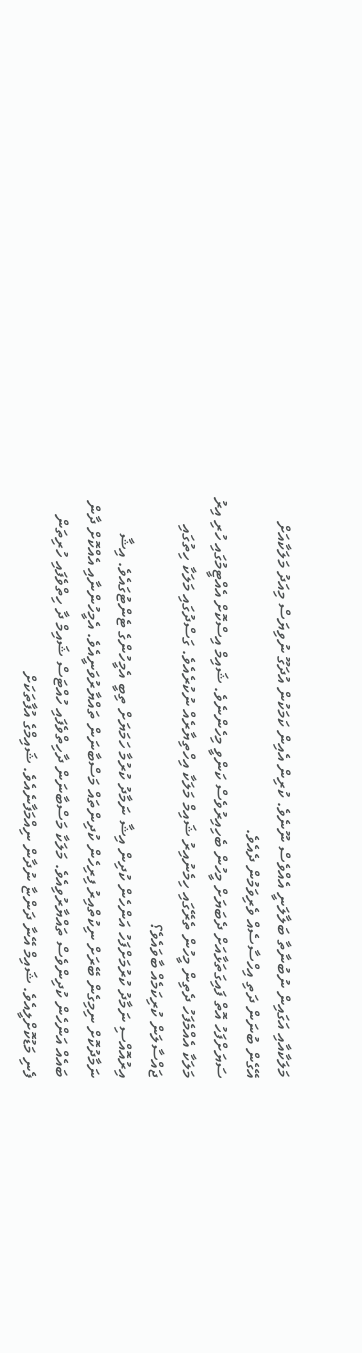މަލަކާއާއި އަގައިން ނުބުނާތާ ބަލާލަނީ އެއްވެސް ނޫނެވެ. ކުރިން އެއިން ކަމަކުން އުދަގޫ ނުވިޔަސް މިއަދު މަލަކާއަށް އޭގެން ބުނަން ދަތި އިހްސާސެއް ވެރިވަމުން ދެއެވެ.
ސަޔަށްފަހު އޮތް ފައިގަތަޅާއަށް ދެބަޔަށް މީހުން ބެހިއިރުވެސް ކަންވީ މިހެންނެވެ. ޝައިމް އިސްކޮށް އެއްޓީމުގައި ހުރި އިރު މަލަކާ އެއްމެފަހު ދެތިން މީހުން ތެރޭގައި ހިމެނުއިރު ޝައިމް މަލަކާ އިހްތިޔާރެއް ނުކުރެއެވެ. ގަސްދުގައި މަލަކާ ހިތުގައި ޖައްސާލަން ކުރިކަމެއް ބާވައެވެ؟
އިރުއޮއްސި ނަމާދު ކުރުމަށްފަހު އަންހެން ކުދިން އިޝާ ނަމާދު ކުރުމާ ހަމަޔަށް ތިބީ އެމީހުންގެ ޓެންޓުގައެވެ. އިޝާ ނަމާދުކޮށް ނިމިގެން ބޭރަށް ނިކުތްއިރު ފިރިހެން ކުދިންތައް މަސްބާނަން ތައްޔާރުވަނީއެވެ. އެމީހުންނާއި އެއްކޮށް ދާން ބައެއް އަންހެން ކުދިންވެސް ތައްޔާރުވިއެވެ. މަލަކާ މަސްބާނަން ދާހިތްވެފައި ހުއްޓަސް ޝައިމް ދާ ހިތްވެފައި ހުރިތަން ފެނި މަޑުކޮށްލީއެވެ. ޝައިމް އޭނާ ދަންޏާ ނުދާން ނިއްމަފާނެއެވެ. ޝައިމްގެ އުފާތަކަށް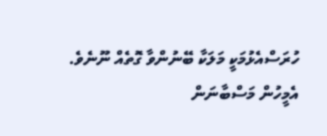ހުރަސްއެޅުމަކީ މަލަކާ ބޭނުންވާ ގޮތެއް ނޫނެވެ.
އެމީހުން މަސްބާނަން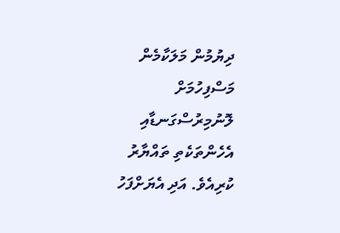ދިޔުމުން މަލަކާމެން މަސްފިހުމަށް ލޮނުމިރުސްގަނޑާއި އެހެންތަކެތި ތައްޔާރު ކުރިއެވެ. އަދި އެޔަށްފަހު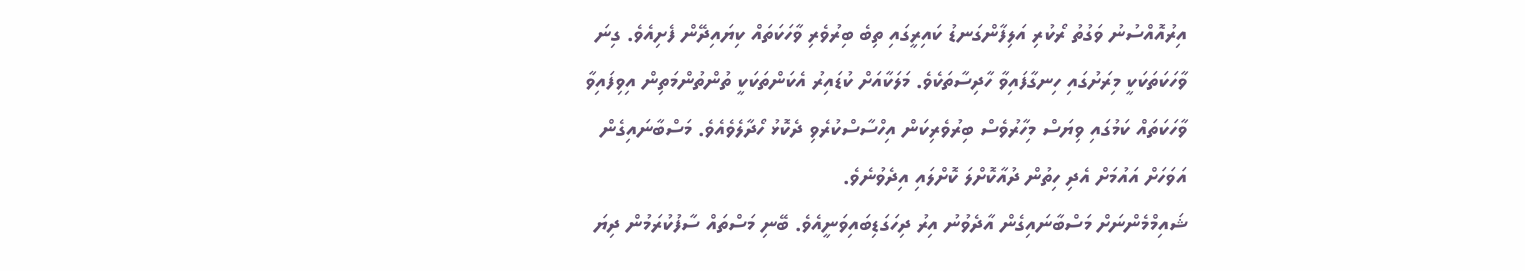އިރުއޮއްސުނު ވަގުތު ރޯކުރި އަލިފާންގަނޑު ކައިރީގައި ތިބެ ބިރުވެރި ވާހަކަތައް ކިޔައިދޭން ފެށިއެވެ. ގިނަ ވާހަކަތަކަކީ މިރަށުގައި ހިނގާފައިވާ ހާދިސާތަކެވެ. މަލަކާއަށް ކުޑައިރު އެކަންތަކަކީ ތުންތުންމަތިން އިވިފައިވާ ވާހަކަތައް ކަމުގައި ވިޔަސް މިހާރުވެސް ބިރުވެރިކަން އިހްސާސްކުރެވި ދެކޮޅު ހޯދާލެވެއެވެ. މަސްބާނައިގެން އަވަހަށް އައުމަށް އެދި ހިތުން ދުއާކޮށްލަ ކޮށްލައި އިދެވުނެވެ.
ޝައިމްމެންނަށް މަސްބާނައިގެން އާދެވުނު އިރު ދިހަގަޑިބައިވަނީއެވެ. ބޭނި މަސްތައް ސާފުކުރަމުން ދިޔަ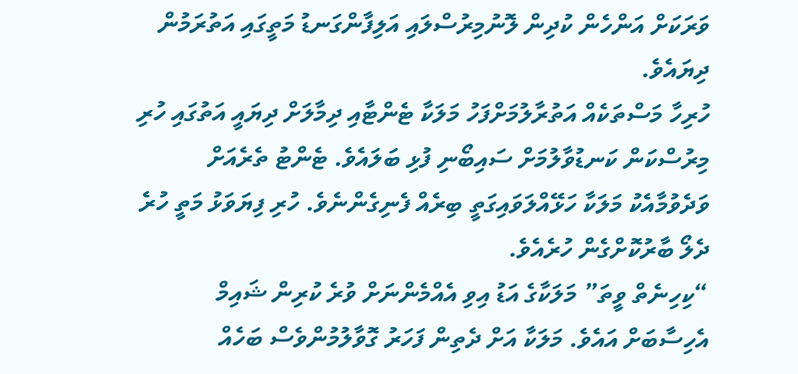ވަރަކަށް އަންހެން ކުދިން ލޮނުމިރުސްލައި އަލިފާންގަނޑު މަތީގައި އަތުރަމުން ދިޔައެވެ.
ހުރިހާ މަސްތަކެއް އަތުރާލުމަށްފަހު މަލަކާ ޓެންޓާއި ދިމާލަށް ދިޔައީ އަތުގައި ހުރި މިރުސްކަން ކަނޑުވާލުމަށް ސައިބޯނި ފުޅި ބަލައެވެ. ޓެންޓު ތެރެއަށް ވަދެވުމާއެކު މަލަކާ ހަޅޭއްލަވައިގަތީ ބިރެއް ފެނިގެންނެވެ. ހުރި ފިޔަވަޅު މަތީ ހުރެ ދެލޯ ބާރުކޮށްގެން ހުރެއެވެ.
“ކިހިނެތް ވީތަ” މަލަކާގެ އަޑު އިވި އެއްމެންނަށް ވުރެ ކުރިން ޝައިމް އެހިސާބަށް އައެވެ. މަލަކާ އަށް ދެތިން ފަހަރު ގޮވާލުމުންވެސް ބަހެއް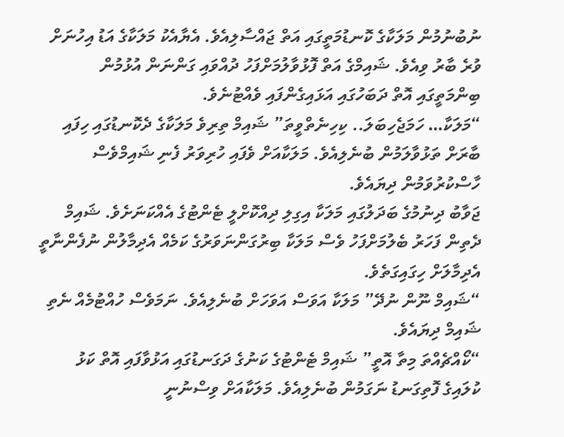ނުބުނުމުން މަލަކާގެ ކޮނޑުމަތީގައި އަތް ޖައްސާލިއެވެ. އެޔާއެކު މަލަކާގެ އަޑު އިހުނަށް ވުރެ ބާރު ވިއެވެ. ޝައިމްގެ އަތް ފޮޅުވާލުމަށްފަހު ދުއްވައި ގަންނަން އުޅުމުން ބިންމަތީގައި އޮތް ދަބަހުގައި އަޅައިގެންފައި ވެއްޓުނެވެ.
“މަލަކާ… ހަމަޖެހިބަލަ.. ކިހިނެތްވީތަ” ޝައިމް ތިރިވެ މަލަކާގެ ދެކޮނޑުގައި ހިފައި ބާރަށް ތަޅުވާލަމުން ބުނެލިއެވެ. މަލަކާއަށް ވެފައި ހުރިވަރު ފެނި ޝައިމްވެސް ހާސްކުރުވަމުން ދިޔައެވެ.
ޖަވާބު ދިނުމުގެ ބަދަލުގައި މަލަކާ އިގިލި ދިއްކޮށްލީ ޓެންޓުގެ އެއްކަނަށެވެ. ޝައިމް ދެތިން ފަހަރު ބެލުމަށްފަހު ވެސް މަލަކާ ބިރުގަންނަވަރުގެ ކަމެއް އެދިމާލުން ނުފެންނާތީ އެދިމާލަށް ހިގައިގަތެވެ.
“ޝައިމް ނޫން ނުދޭ” މަލަކާ އަވަސް އަވަހަށް ބުނެލިއެވެ. ނަމަވެސް ހުއްޓުމެއް ނެތި ޝައިމް ދިޔައެވެ.
“ކޯއްޗެއްތަ މިތާ އޮތީ” ޝައިމް ޓެންޓުގެ ކަނުގެ ދަގަނޑުގައި އަޅުވާފައި އޮތް ކަޅު ކުލައިގެ ފޮތިގަނޑު ނަގަމުން ބުނެލިއެވެ. މަލަކާއަށް ވިސްނުނީ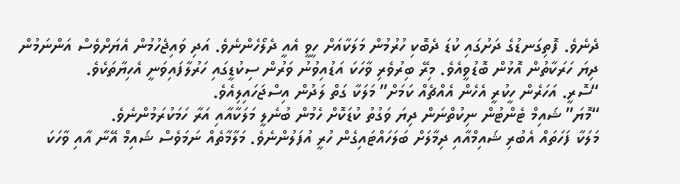ދެނެވެ. ފޮތިގަނޑުގެ ދަށުގައި ކުޑަ ދެބޮކި ހުރުމުން މަލަކާއަށް ހީވީ އެއީ ދެލޯހެންނެވެ. އަދި ވައިޖެހުމުން އެޔަށްވެސް އަންނަމުން ދިޔަ ހަރަކާތުން އޮޅުން ބޮޑުވީއެވެ. މިރޭ ބިރުވެރި ވާހަކަ އަޑުއިވުނު ވަރުން ސިކުޑީގައި ހަރުލާފައިވަނީ އެހިޔާތަކެވެ.
“ސޮރީ. އަހަރެން ހީކުރީ އެހެން އެއްޗެއް ކަމަށް” މަލަކާ ގަތް ލަދުން އިސްޖަހައިލިއެވެ.
“މޮޔަ” ޝައިމް ޓެންޓުން ނިކުތްނަން ދިޔަ ވަގުތު ކުޑަކޮށް ހެމުން ބުނެލީ މަލަކާއާއި އަރާ ހަމަކުރަމުންނެވެ.
މަލަކާ ފަހަތައް އެބުރި ޝައިމްއާއި ދިމާލަށް ބަލަހައްޓައިގެން ހުރީ އުފަލުންނެވެ. މަލާމާތެއް ނަމަވެސް ޝައިމް އޭނާ އާއި ވާހަކަ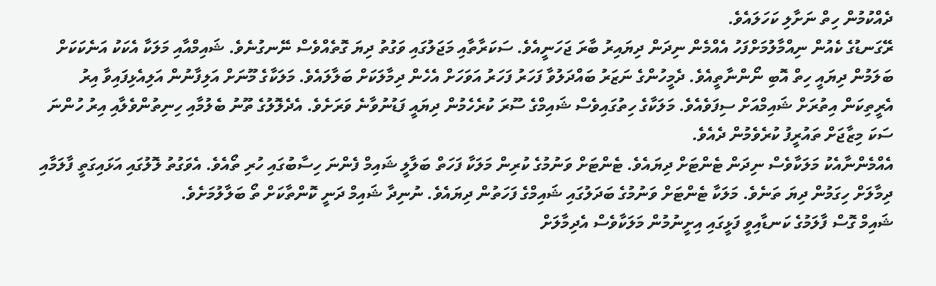ދެއްކުމުން ހިތް ނަށާލި ކަހަލައެވެ.
ރޭގަނޑުގެ ކެއުން ނިއްމާލުމަށްފަހު އެއްމެން ނިދަން ދިޔައިރު ބާރަ ޖަހަނީއެވެ. ސަކަރާތާއި މަޖަލުގައި ވަގުތު ދިޔަ ގޮތެއްވެސް ނޭނގުނެވެ. ޝައިމްއާއި މަލަކާ އެކަކު އަނެކަކަށް ބަލަމުން ދިޔައީ ހިތް އޮބި ނޯންނާތީއެވެ. ދެމީހުންގެ ނަޒަރު ބައްދަލުވާ ފަހަރު ފަހަރު އަވަހަށް އެހެން ދިމާލަކަށް ބަލާލައެވެ. މަލަކާގެ މޫނަށް އަލިފާނުން އަލިއެޅިފައިވާ އިރު އެރީތިކަން އިތުރަށް ޝައިމްއަށް ސިފަވެއެވެ. މަލަކާގެ ހިތުގައިވެސް ޝައިމްގެ ސޫރަ ކުރެހެމުން ދިޔައީ ފަޑުނުވާނެ ވަރަށެވެ. އެދެލޮލުގެ ތޫނު ބެލުމާއި ހިނިތުންވެލާއި އިރު ހުންނަ ސަކަ މިޒާޖަށް ތައުރީފު ކުރެވެމުން ދެއެވެ.
އެއްމެންނާއެކު މަލަކާވެސް ނިދަން ޓެންޓަށް ދިޔައެވެ. ޓެންޓަށް ވަނުމުގެ ކުރިން މަލަކާ ފަހަތް ބަލާލީ ޝައިމް ފެންނަ ހިސާބުގައި ހުރި ތޯއެވެ. އެވަގުތު ލޮލުގައި އަޅައިގަތީ ފާލަމާއި ދިމާލަށް ހިގަމުން ދިޔަ ތަނެވެ. މަލަކާ ޓެންޓަށް ވަނުމުގެ ބަދަލުގައި ޝައިމްގެ ފަހަތުން ދިޔައެވެ. ނުނިދާ ޝައިމް ދަނީ ކޮންތާކަށް ތޯ ބަލާލުމަށެވެ.
ޝައިމް ގޮސް ފާލަމުގެ ކަނޑާއިވީ ފަޅީގައި އިށީނުމުން މަލަކާވެސް އެދިމާލަށް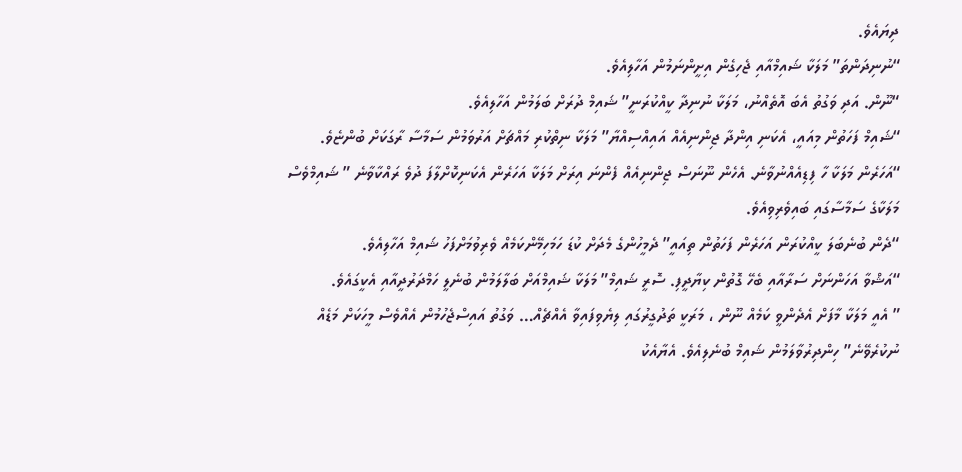ދިޔައެވެ.
“ނުނިދަންތަ” މަލަކާ ޝައިމްއާއި ޖެހިގެން އިށީންނަމުން އަހާލިއެވެ.
“ނޫން. އަދި ވަގުތު އެބަ އޮތެއްނު، މަލަކާ ނުނިދާ ކީއްކުރަނީ” ޝައިމް ދުރަށް ބަލަމުން އަހާލިއެވެ.
“ޝައިމް ފަހަތުން މިއައީ، އެކަނި އިންދާ ޖިންނިއެއް އައިއްސިއްޔާ” މަލަކާ ނިތްކުރި މައްޗަށް އަރުވަމުން ސަމާސާ ރާގަކަށް ބުންޏެވެ.
“އަހަރެން މަލަކާ ހާ ފިޑިއެއްނުވާނެ. އެހެން ނޫނަސް ޖިންނިއެއް ފެންނަ އިރަށް މަލަކާ އަހަރެން އެކަނިކޮށްލާފަ ދުވެ ރައްކާވާނެ ” ޝައިމްވެސް މަލަކާގެ ސަމާސާގައި ބައިވެރިވިއެވެ.
“ދެން ބުނެބަލަ ކީއްކުރަން އަހަރެން ފަހަތުން ތިއައީ” ދެމީހުންގެ މެދަށް ކުޑަ ހަމަހިމޭންކަމެއް ވެރިވުމަށްފަހު ޝައިމް އަހާލިއެވެ.
“އަޝްވާ އަހަންނަށް ސަރާއާއި ބެހޭ ގޮތުން ކިޔާދީފި. ސޮރީ ޝައިމް” މަލަކާ ޝައިމްއަށް ބަލާލަމުން ބުނެލީ ހަމްދަރުދީއާއި އެކީގައެވެ.
” އެއީ މަލަކާ މާފަށް އެދެންވީ ކަމެއް ނޫން ، މަރަކީ ތަދުގީރުގައި ލިޔެވިފައިވާ އެއްޗެއް… ވަގުތު އައިސްޖެހުމުން އެއްވެސް މީހަކަށް މަޑެއް ނުކުރެވޭނެ” ހިންދިރުވާލަމުން ޝައިމް ބުނެލިއެވެ. އެޔާއެކު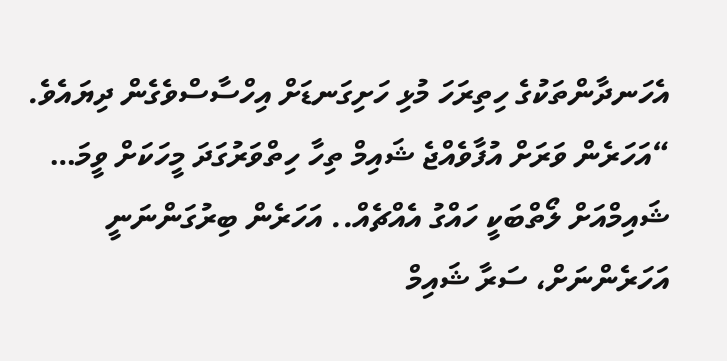އެހަނދާންތަކުގެ ހިތިރަހަ މުޅި ހަށިގަނޑަށް އިހްސާސްވެގެން ދިޔައެވެ.
“އަހަރެން ވަރަށް އުފާވެއްޖެ ޝައިމް ތިހާ ހިތްވަރުގަދަ މީހަކަށް ވީމަ… ޝައިމްއަށް ލޯތްބަކީ ހައްގު އެއްޗެއް.. އަހަރެން ބިރުގަންނަނީ އަހަރެންނަށް، ސަރާ ޝައިމް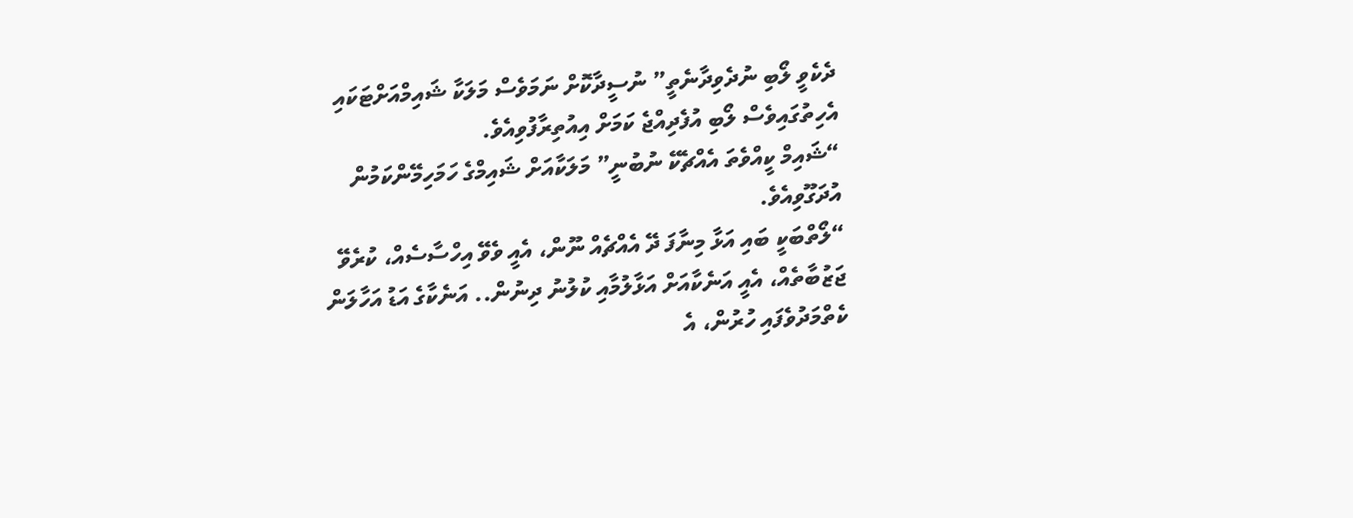ދެކެވީ ލޯބި ނުދެވިދާނެތީ” ނުސީދާކޮށް ނަމަވެސް މަލަކާ ޝައިމްއަށްޓަކައި އެހިތުގައިވެސް ލޯބި އުފެދިއްޖެ ކަމަށް އިއުތިރާފުވިއެވެ.
“ޝައިމް ކީއްވެތަ އެއްޗެކޭ ނުބުނީ” މަލަކާއަށް ޝައިމްގެ ހަމަހިމޭންކަމުން އުދަގޫވިއެވެ.
“ލޯތްބަކީ ބައި އަޅާ މިނާފަ ދޭ އެއްޗެއް ނޫން، އެއީ ވެވޭ އިހްސާސެއް، ކުރެވޭ ޖަޒުބާތެއް، އެއީ އަނެކާއަށް އަޅާލުމާއި ކުލުނު ދިނުން.. އަނެކާގެ އަޑު އަހާލަން ކެތްމަދުވެފައި ހުރުން، އެ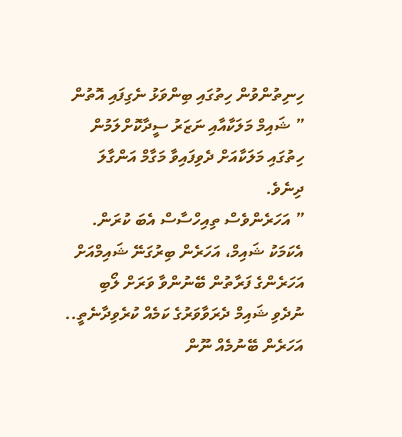ހިނިތުންވުން ހިތުގައި ބިންވަޅު ނެގިފައި އޮތުން ” ޝައިމް މަލަކާއާއި ނަޒަރު ސީދާކޮށްލަމުން ހިތުގައި މަލަކާއަށް ދެވިފައިވާ މަގާމް އަންގާލަ ދިނެވެ.
” އަހަރެންވެސް ތިއިހްސާސް އެބަ ކުރަން. އެކަމަކު ޝައިމް، އަހަރެން ބިރުގަނޭ ޝައިމްއަށް އަހަރެންގެ ފަރާތުން ބޭނުންވާ ވަރަށް ލޯބި ނުދެވި ޝައިމް ދެރަވާވަރުގެ ކަމެއް ކުރެވިދާނެތީ.. އަހަރެން ބޭނުމެއް ނޫން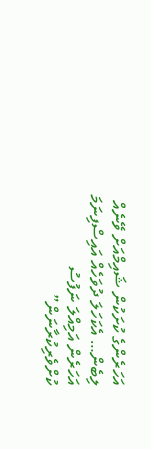އަހަރެންގެ ކުށަކުން ޝައިމްއަށް ވޭނެއް ލިބެން… އެކަހަލަ ދުވަހެއް އައިސްފިނަމަ އަހަރެން އަމިއްލަ ނަފުސު ކުށްވެރިކުރާނަން”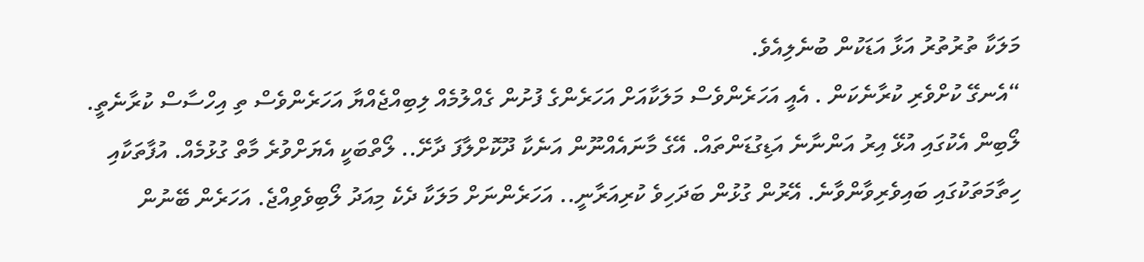މަލަކާ ތުރުތުރު އަޅާ އަޑަކުން ބުނެލިއެވެ.
“އެނގޭ ކުށްވެރި ކުރާނެކަން . އެއީ އަހަރެންވެސް މަލަކާއަށް އަހަރެންގެ ފުށުން ގެއްލުމެއް ލިބިއްޖެއްޔާ އަހަރެންވެސް ތި އިހްސާސް ކުރާނެތީ. ލޯބިން އެކުގައި އުޅޭ އިރު އަންނާނެ އަޑިގުޑަންތައް. އޭގެ މާނައެއްނޫން އަނެކާ ދޫކޮށްލާފަ ދާށޭ.. ލޯތްބަކީ އެޔަށްވުރެ މާތް ގުޅުމެއް. އުފާތަކާއި ހިތާމަތަކުގައި ބައިވެރިވާންވާނެ. އޭރުން ގުޅުން ބަދަހިވެ ކުރިއަރާނީ.. އަހަރެންނަށް މަލަކާ ދެކެ މިއަދު ލޯބިވެވިއްޖެ. އަހަރެން ބޭނުން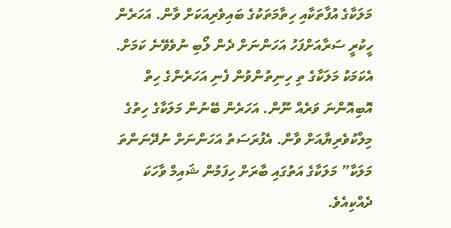މަލަކާގެ އުފާތަކާއި ހިތާމަތަކުގެ ބައިވެރިއަކަށް ވާން. އަހަރެން ހީކުރީ ސަރާއަށްފަހު އަހަންނަށް ދެން ލޯބި ނުވެވޭނެ ކަމަށް. އެކަމަކު މަލަކާގެ ތި ހިނިތުންވުން ފެނި އަހަރެންގެ ހިތް އޮބިއޮންނަ ވަރެއް ނޫން. އަހަރެން ބޭނުން މަލަކާގެ ހިތުގެ މިލްކުވެރިޔާއަށް ވާން. އެފުރަސަތު އަހަންނަށް ނުދޭނަންތަ މަލަކާ” މަލަކާގެ އަތުގައި ބާރަށް ހިފަމުން ޝައިމް ވާހަކަ ދެއްކިއެވެ.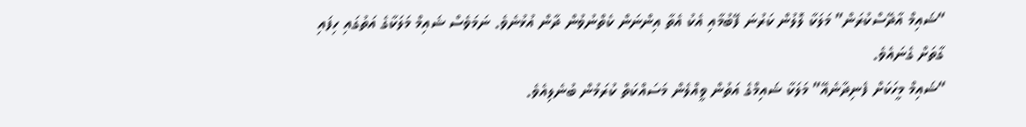“ޝައިމް އާދޭސްކުރަން” މަލަކާ ލޮލުން ކަރުނަ ފޭބުމާއި އެކު އެތާ އިންނަން ކެތްނުވުން ދާން އުޅުނެވެ. ނަމަވެސް ޝައިމް މަލަކާގެ އަތުގައި ހިފައި ގާތަށް ގެނައެވެ.
“ޝައިމް މީހަކަށް ފެނިދާނެއޭ” މަލަކާ ޝައިމްގެ އަތުން ވީއްލެން މަސައްކަތް ކުރަމުން ބުނެލިއެވެ.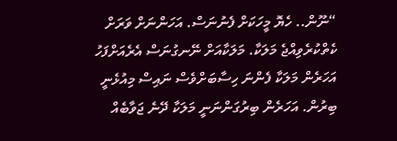“ނޫން.. ހެޔޮ މީހަކަށް ފެނުނަސް. އަހަންނަށް ވަރަށް ކެތްކުރެވިއްޖެ މަލަކާ. މަލަކާއަށް ނޭނގުނަސް އެރެއަށްފަހު އަހަރެން މަލަކާ ފެންނަ ހިސާބަށްވެސް ނައިސް މިއުޅެނީ ބިރުން. އަހަރެން ބިރުގަންނަނީ މަލަކާ ދޭނެ ޖަވާބެއް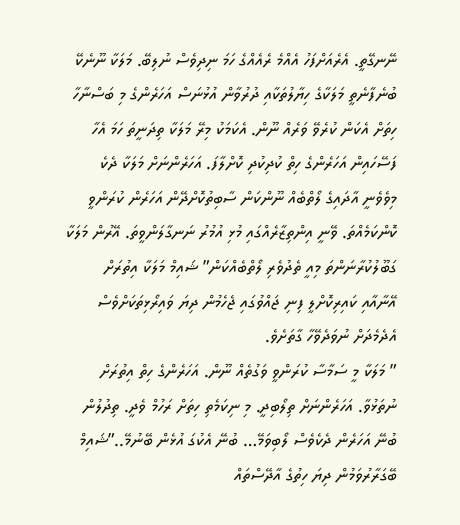ނޭނގޭތީ. އެރެއަށްފަހު އެއްމެ ރެއެއްގެ ހަމަ ނިދިވެސް ނުލިބޭ. މަލަކާ ނޫނެކޭ ބުނެފާނެތީ މަލަކާގެ ހިޔާލުތަކާއި ދުރުވާން އުޅުނަސް އަހަރެންގެ މި ބަސްނާހާ ހިތަށް އެކަން ކުރެވޭ ވަރެއް ނޫން. އެކަމަކު މިރޭ މަލަކާ ތިދަނީތަ ހަމަ އެހާ ފަސޭހައިން އަހަރެންގެ ހިތް ކުދިކުދި ކޮށްލާފަ. އަހަރެންނަށް މަލަކާ ދެކެ މިވެވެނީ އާދައިގެ ލޯތްބެއް ނޫންކަން ސާބިތުކޮށްދޭން އަހަރެން ކުރަންވީ ކޮންކަމެއްތަ. ވޭނީ އިންތިޒާރެއްގައި މުޅި އުމުރު ނަނގާލަންވީތަ. އޭރުން މަލަކާ ގަބޫލުކުރާނަންތަ މިއީ ތެދުވެރި ލޯތްބެއްކަން” ޝައިމް މަލަކާ އިތުރަށް އޭނާއާއި ކައިރިކޮށްލީ ފިނި ޖައްވުގައި ޖެހެމުން ދިޔަ ވައިރޯޅިތަކަށްވެސް އެދެމެދަށް ނުވަދެވޭހާ ގާތަށެވެ.
” މަލަކާ މީ ސަމާސާ ކުރަންވީ ވަގުތެއް ނޫން. އަހަރެންގެ ހިތް އިތުރަށް ނުތަޅުވާ. އަހަރެންނަށް ތިލޯބިދީ. މި ނިކަމެތި ހިތަށް ރަހުމް ވެދީ. ތިދުލުން ބުނޭ އަހަރެން ދެކެވެސް ލޯބިވަމޭ… ބުނޭ އެކުގަ އުޅެން ބޭނުމޭ..”ޝައިމް ބޭގަރާރުވަމުން ދިޔަ ހިތުގެ އާދޭސްތައް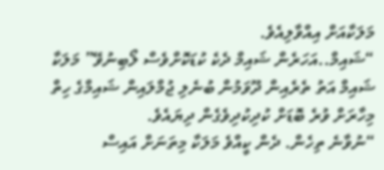މަލަކާއަށް އިއްވާލިއެވެ.
“ޝައިމް..އަހަރެން ޝައިމް ދެކެ ކުޑަކޮށްވެސް ލޯބިނުވޭ” މަލަކާ ޝައިމް އަތު ތެރެއިން ދޫވަމުން ބުނެލި ޖުމްލައިން ޝައިމްގެ ހިތް މިހާރަށް ވުރެ ބޮޑަށް ކުދިކުދިވެގެން ދިޔައެވެ.
“ނުވާނެ ތިހެން. ދެން ކީއްވެ މަލަކާ މިތަނަށް އައިސް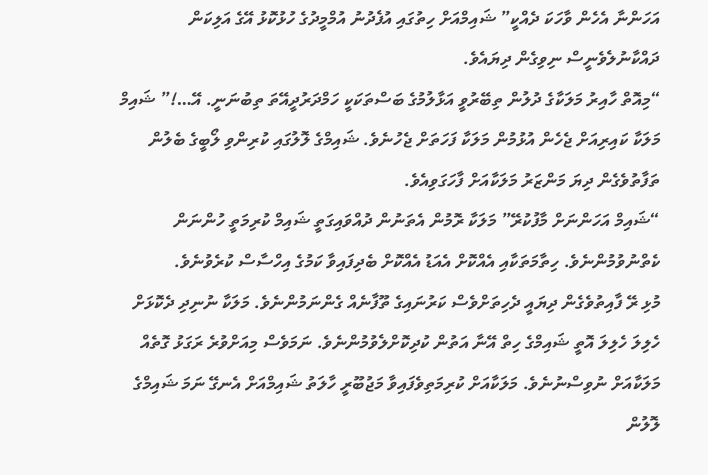އަހަންނާ އެހެން ވާހަކަ ދެއްކީ” ޝައިމްއަށް ހިތުގައި އުފެދުނު އުމްމީދުގެ ހުޅުކޮޅު އޭގެ އަލިކަން ދައްކާނުލެވެނީސް ނިވިގެން ދިޔައެވެ.
“މިއޮތް ހާއިރު މަލަކާގެ ދުލުން ތިބޭރުވީ އަޅާލުމުގެ ބަސްތަކަކީ ހަމްދަރުދީއޭތަ ތިބުނަނީ. އޭ…!” ޝައިމް މަލަކާ ކައިރިއަށް ޖެހެން އުޅުމުން މަލަކާ ފަހަތަށް ޖެހުނެވެ. ޝައިމްގެ ލޮލުގައި ކުރިންވި ލޯބީގެ ބެލުން ތަފާތުވެގެން ދިޔަ މަންޒަރު މަލަކާއަށް ފާހަގަވިއެވެ.
“ޝައިމް އަހަންނަށް މާފުކުރޭ” މަލަކާ ރޮމުން އެތަނުން ދުއްވައިގަތީ ޝައިމް ކުރިމަތީ ހުންނަން ކެތްނުވުމުންނެވެ. ހިތާމަތަކާއި އެއްކޮށް އެއަޑު އެއްކޮށް ބެދިފައިވާ ކަމުގެ އިހްސާސް ކުރެވުނެވެ.
މުޅި ރޭ ފާއިތުވެގެން ދިޔައީ ދެހިތަށްވެސް ކަރުނައިގެ ތޫފާނެއް ގެންނަމުންނެވެ. މަލަކާ ނުނިދި ދެކޮޅަށް ހެލިލަ ހެލިލަ އޮތީ ޝައިމްގެ ހިތް އޭނާ އަތުން ކުދިކޮށްލެވުމުންނެވެ. ނަމަވެސް މިއަށްވުރެ ރަގަޅު ގޮތެއް މަލަކާއަށް ނުވިސްނުނެވެ. މަލަކާއަށް ކުރިމަތިވެފައިވާ މަޖުބޫރީ ހާލަތު ޝައިމްއަށް އެނގޭ ނަމަ ޝައިމްގެ ލޮލުން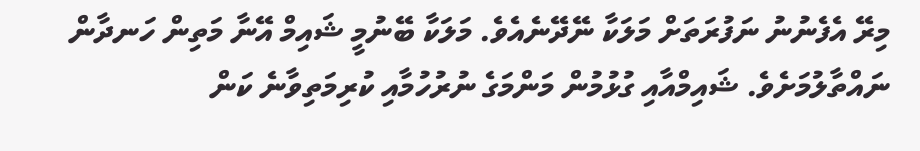މިރޭ އެފެނުނު ނަފުރަތަށް މަލަކާ ނޭދޭނެއެވެ. މަލަކާ ބޭނުމީ ޝައިމް އޭނާ މަތިން ހަނދާން ނައްތާލުމަށެވެ. ޝައިމްއާއި ގުޅުމުން މަންމަގެ ނުރުހުމާއި ކުރިމަތިވާނެ ކަން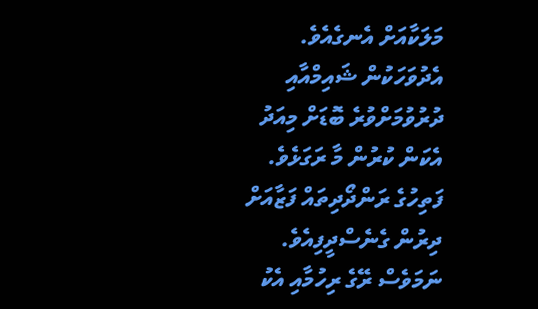މަލަކާއަށް އެނގެއެވެ. އެދުވަހަކުން ޝައިމްއާއި ދުރުވުމަށްވުރެ ބޮޑަށް މިއަދު އެކަން ކުރުން މާ ރަގަޅެވެ.
ފަތިހުގެ ރަންދޯދިތައް ފަޒާއަށް ދިރުން ގެނެސްދީފިއެވެ. ނަމަވެސް ރޭގެ ރިހުމާއި އެކު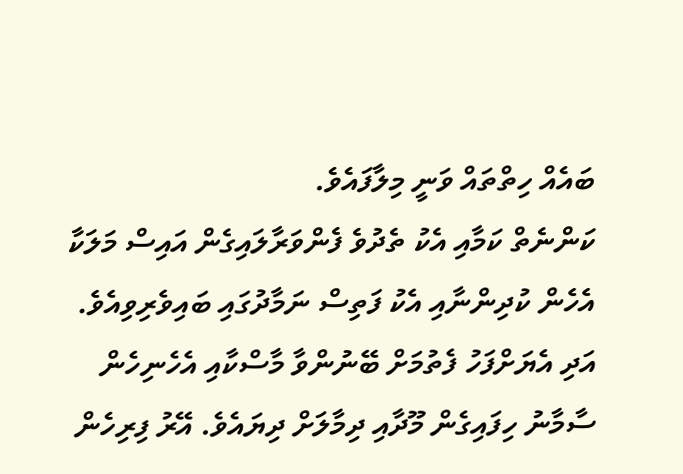ބައެއް ހިތްތައް ވަނީ މިލާފައެވެ.
ކަންނެތް ކަމާއި އެކު ތެދުވެ ފެންވަރާލައިގެން އައިސް މަލަކާ އެހެން ކުދިންނާއި އެކު ފަތިސް ނަމާދުގައި ބައިވެރިވިއެވެ. އަދި އެޔަށްފަހު ފެތުމަށް ބޭނުންވާ މާސްކާއި އެހެނިހެން ސާމާނު ހިފައިގެން މޫދާއި ދިމާލަށް ދިޔައެވެ. އޭރު ފިރިހެން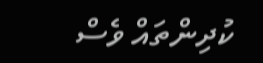ކުދިންތައް ވެސް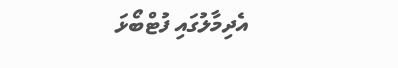އެދިމާލުގައި ފުޓްބޯޅަ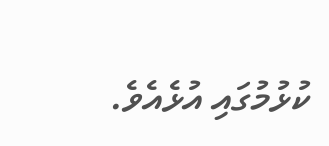ކުޅުމުގައި އުޅެއެވެ.